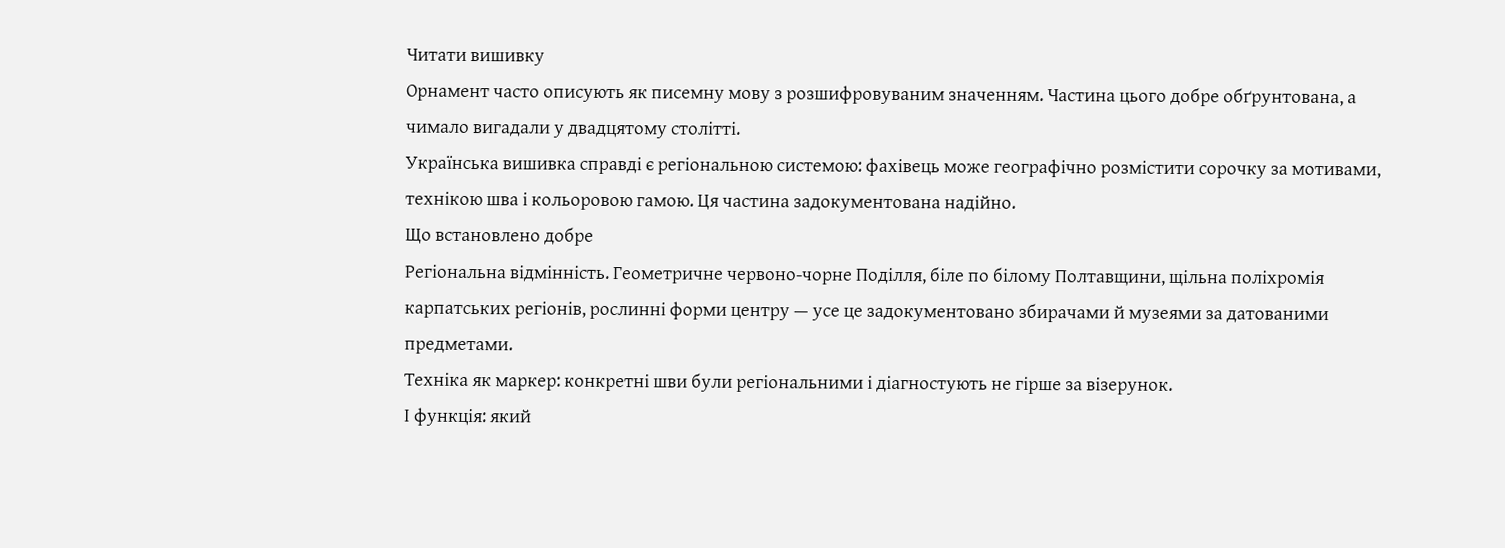Читати вишивку
Орнамент часто описують як писемну мову з розшифровуваним значенням. Частина цього добре обґрунтована, а чимало вигадали у двадцятому столітті.
Українська вишивка справді є регіональною системою: фахівець може географічно розмістити сорочку за мотивами, технікою шва і кольоровою гамою. Ця частина задокументована надійно.
Що встановлено добре
Регіональна відмінність. Геометричне червоно-чорне Поділля, біле по білому Полтавщини, щільна поліхромія карпатських регіонів, рослинні форми центру — усе це задокументовано збирачами й музеями за датованими предметами.
Техніка як маркер: конкретні шви були регіональними і діагностують не гірше за візерунок.
І функція: який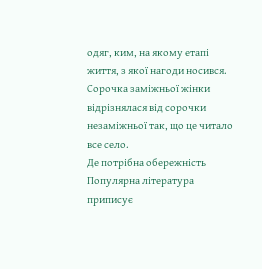одяг, ким, на якому етапі життя, з якої нагоди носився. Сорочка заміжньої жінки відрізнялася від сорочки незаміжньої так, що це читало все село.
Де потрібна обережність
Популярна література приписує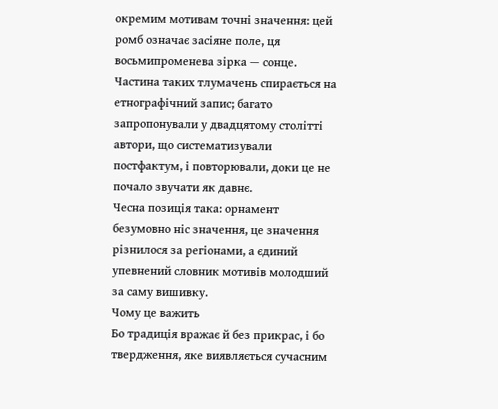окремим мотивам точні значення: цей ромб означає засіяне поле, ця восьмипроменева зірка — сонце. Частина таких тлумачень спирається на етнографічний запис; багато запропонували у двадцятому столітті автори, що систематизували постфактум, і повторювали, доки це не почало звучати як давнє.
Чесна позиція така: орнамент безумовно ніс значення, це значення різнилося за регіонами, а єдиний упевнений словник мотивів молодший за саму вишивку.
Чому це важить
Бо традиція вражає й без прикрас, і бо твердження, яке виявляється сучасним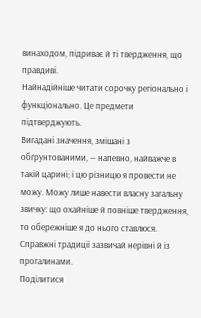винаходом, підриває й ті твердження, що правдиві.
Найнадійніше читати сорочку регіонально і функціонально. Це предмети підтверджують.
Вигадані значення, змішані з обґрунтованими, — напевно, найважче в такій царині; і цю різницю я провести не можу. Можу лише навести власну загальну звичку: що охайніше й повніше твердження, то обережніше я до нього ставлюся. Справжні традиції зазвичай нерівні й із прогалинами.
Поділитися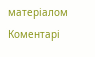матеріалом
Коментарі